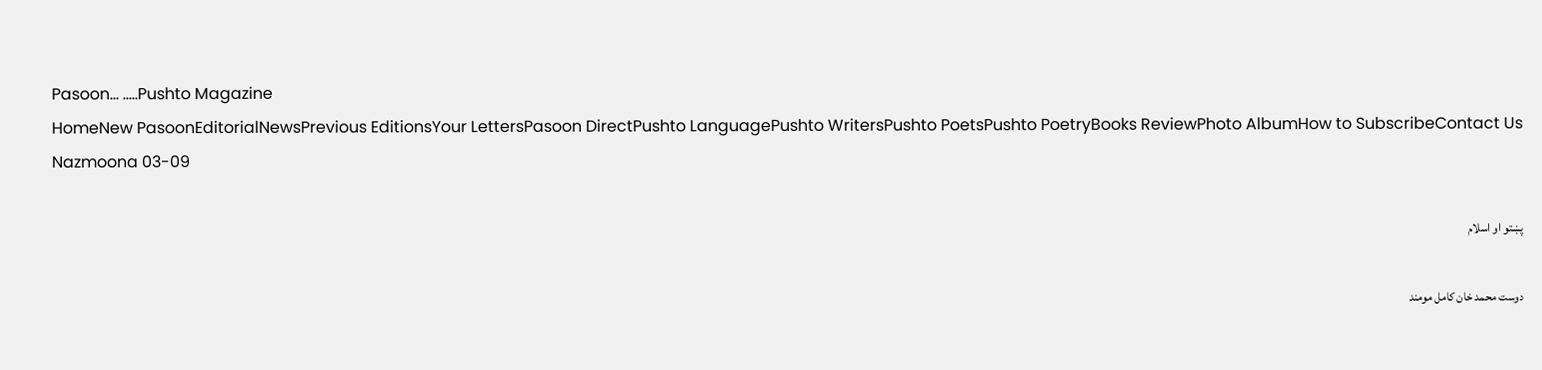Pasoon... .....Pushto Magazine
HomeNew PasoonEditorialNewsPrevious EditionsYour LettersPasoon DirectPushto LanguagePushto WritersPushto PoetsPushto PoetryBooks ReviewPhoto AlbumHow to SubscribeContact Us
Nazmoona 03-09

پښتو او اسلام

دوست محمد خان کامل مومند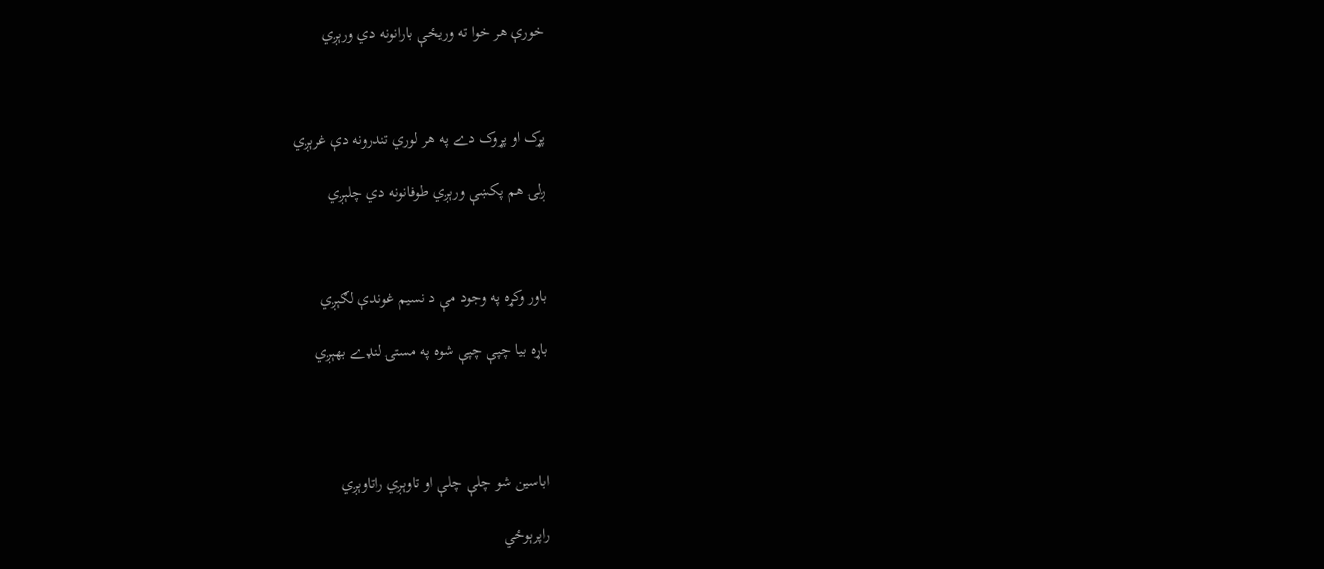خورې هر خوا ته وريځې بارانونه دي ورېږي



پړک او پړوک دے په هر لوري تندرونه دې غرېږي

ږلۍ هم پکښې ورېږي طوفانونه دي چلېږي



باور وکړه په وجود مې د نسيم غوندې لګېږي

باړه بيا چپې چپې شوه په مستۍ لنډے بهېږي




اباسين شو چلې چلې او تاوېږي راتاوېږي

راپرېوځي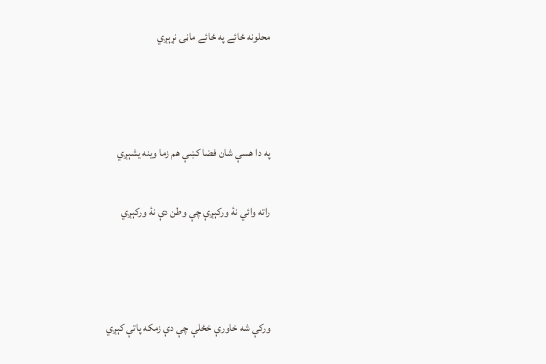محلونه ځائے په ځائے ماڼۍ نړېږي



په دا هسې شان فضا کښې هم زما وينه يشېږي

راته وائي نۀ ورکېږې چې وطن دې نۀ ورکېږي



ورکې شه خاورې خځلې چې دې زمکه پاتې کېږي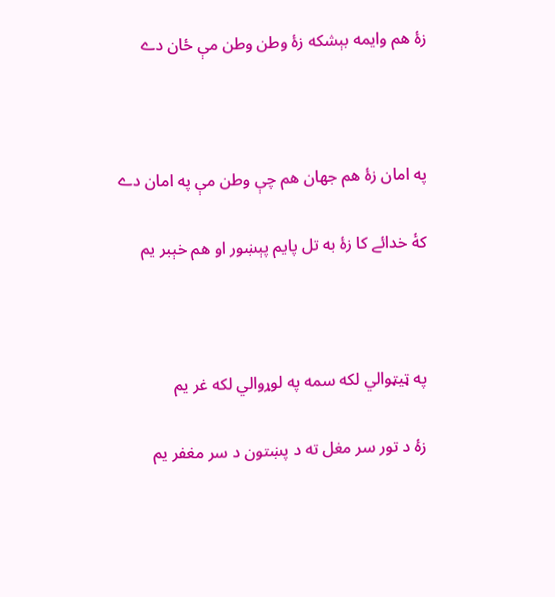زۀ هم وايمه بېشکه زۀ وطن وطن مې ځان دے



په امان زۀ هم جهان هم چې وطن مې په امان دے

کۀ خدائے کا زۀ به تل پايم پېښور او هم خېبر يم



په ټيټوالي لکه سمه په لوړوالي لکه غر يم

زۀ د تور سر مغل ته د پښتون د سر مغفر يم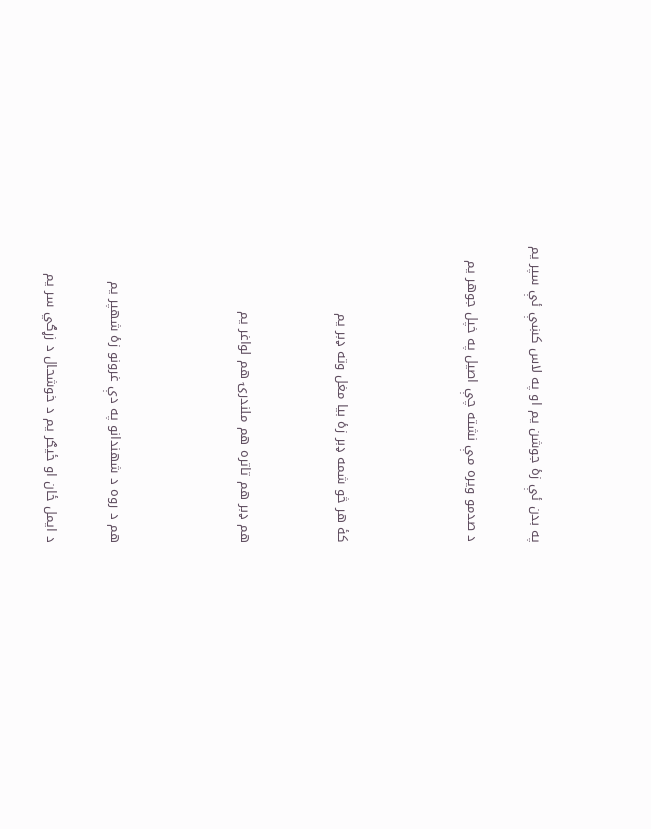په بدن ئې زۀ جوشن يم او په لاس کښې ئې سپر يم

د صدمو ويره مې نشته چې اصيل په خپل جوهر يم



کۀ هر څو شمه ډبر زۀ بيا مغل وته ډبر يم


هم ډبر هم تاتره هم ملندرۍ هم لواغر يم



هم د روه د شهندانو په دې غرونو زۀ شهپر يم

د ايمل ځان او ځيګر يم د خوشحال د زړګي سر يم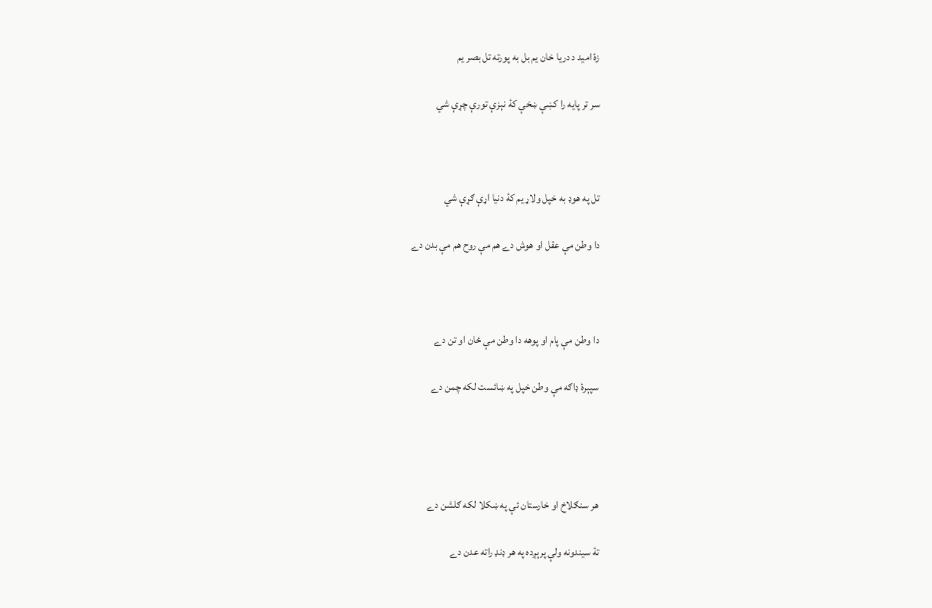زۀ اميد د دريا خان يم بل به پورته تل بصر يم

سر تر پايه را کښې ښخې کۀ نېزې تورې چړې شي



تل په هوډ به خپل ولاړ يم کۀ دنيا اړې ګړې شي

دا وطن مې عقل او هوش دے هم مې روح هم مې بدن دے



دا وطن مې پام او پوهه دا وطن مې ځان او تن دے

سپېرۀ ډاګه مې وطن خپل په ښائست لکه چمن دے




هر سنګلاخ او خارستان ئې په ښکلا لکه ګلشن دے

تۀ سيندونه ولې پرېږده په هر ډنډ راته عدن دے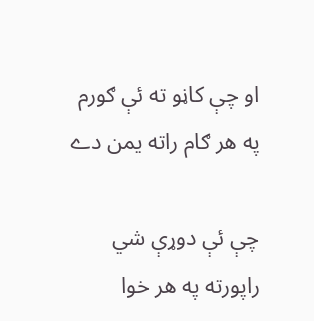او چې کاڼو ته ئې ګورم په هر ګام راته يمن دے

چې ئې دوړې شي راپورته په هر خوا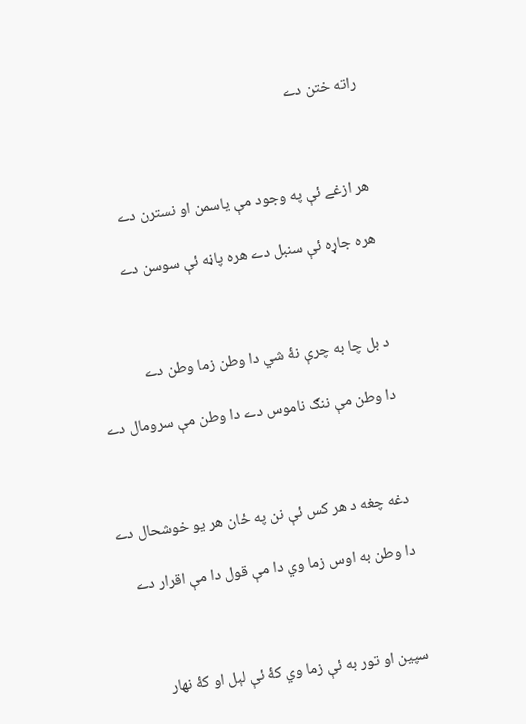راته ختن دے



هر ازغے ئې په وجود مې ياسمن او نسترن دے

هره جاړه ئې سنبل دے هره پاڼه ئې سوسن دے



د بل چا به چرې نۀ شي دا وطن زما وطن دے

دا وطن مې ننګ ناموس دے دا وطن مې سرومال دے



دغه چغه د هر کس ئې نن په ځان هر يو خوشحال دے

دا وطن به اوس زما وي دا مې قول دا مې اقرار دے



سپين او تور به ئې زما وي کۀ ئې لېل او کۀ نهار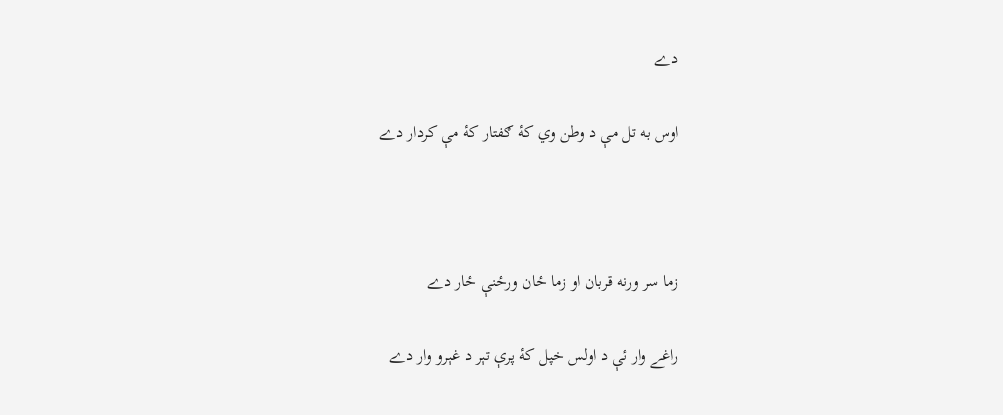دے

اوس به تل مې د وطن وي کۀ ګفتار کۀ مې کردار دے



زما سر ورنه قربان او زما ځان ورځنې ځار دے

راغے وار ئې د اولس خپل کۀ پرې تېر د غېرو وار دے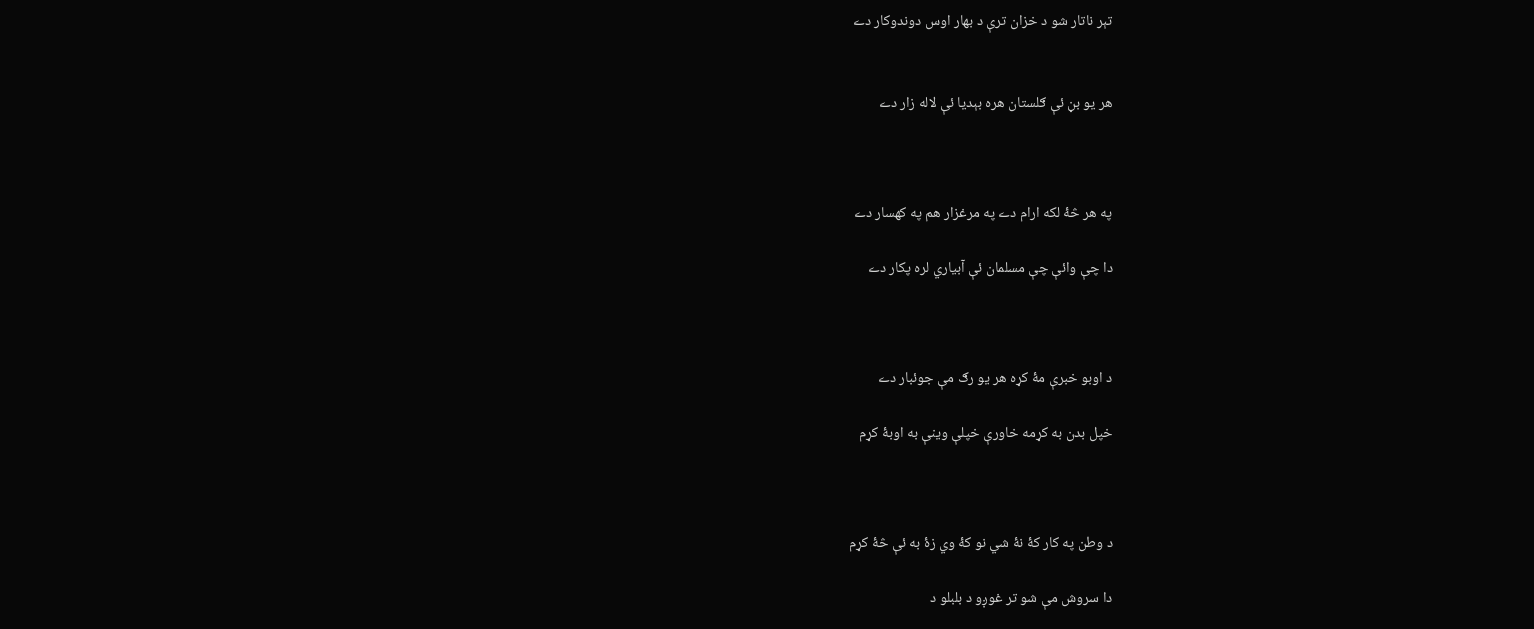تېر ناتار شو د خزان ترې د بهار اوس دوندوکار دے


هر يو بڼ ئې ګلستان هره بېديا ئې لاله زار دے



په هر څۀ لکه ارام دے په مرغزار هم په کهسار دے

دا چې وائې چې مسلمان ئې آبياري لره پکار دے



د اوبو خبرې مۀ کړه هر يو رګ مې جوئبار دے

خپل بدن به کړمه خاورې خپلې وينې به اوبۀ کړم



د وطن په کار کۀ نۀ شي نو کۀ وي زۀ به ئې څۀ کړم

دا سروش مې شو تر غوږو د بلبلو د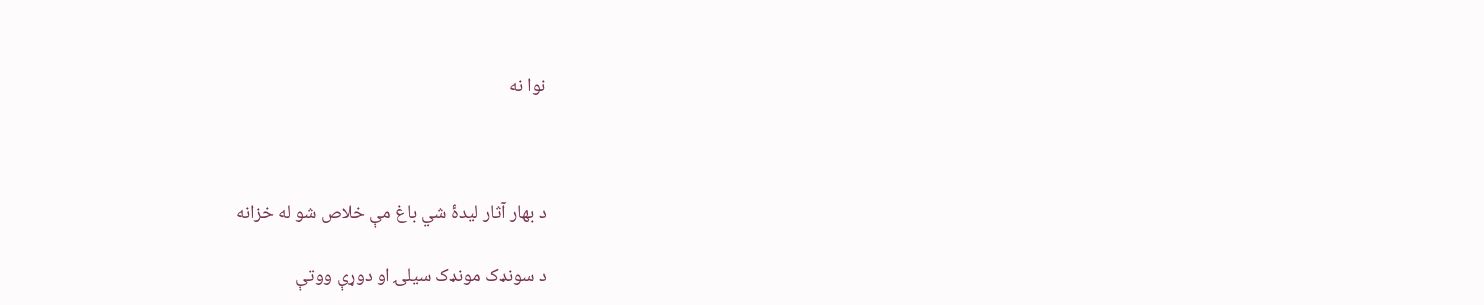نوا نه



د بهار آثار ليدۀ شي باغ مې خلاص شو له خزانه

د سونډک مونډک سيلۍ او دوړې ووتې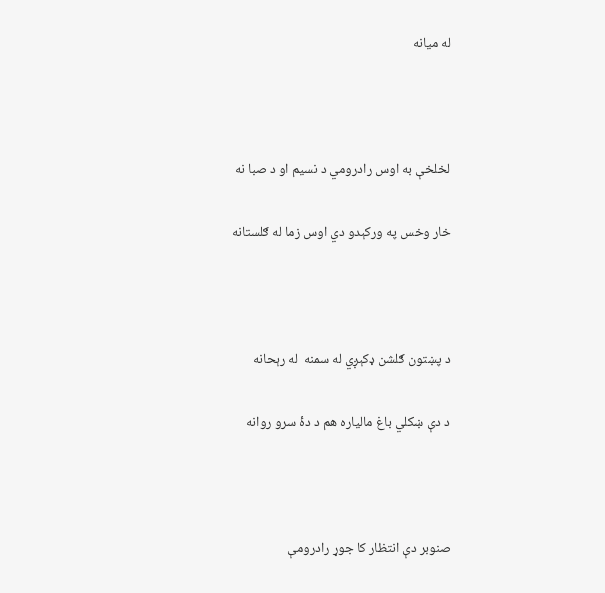له ميانه



لخلخې به اوس رادرومي د نسيم او د صبا نه

خار وخس په ورکېدو دي اوس زما له ګلستانه



د پښتون ګلشن ډکېږي له سمنه  له رېحانه

د دې ښکلي باغ مالياره هم د دۀ سرو روانه



صنوبر دې انتظار کا جوړ رادرومې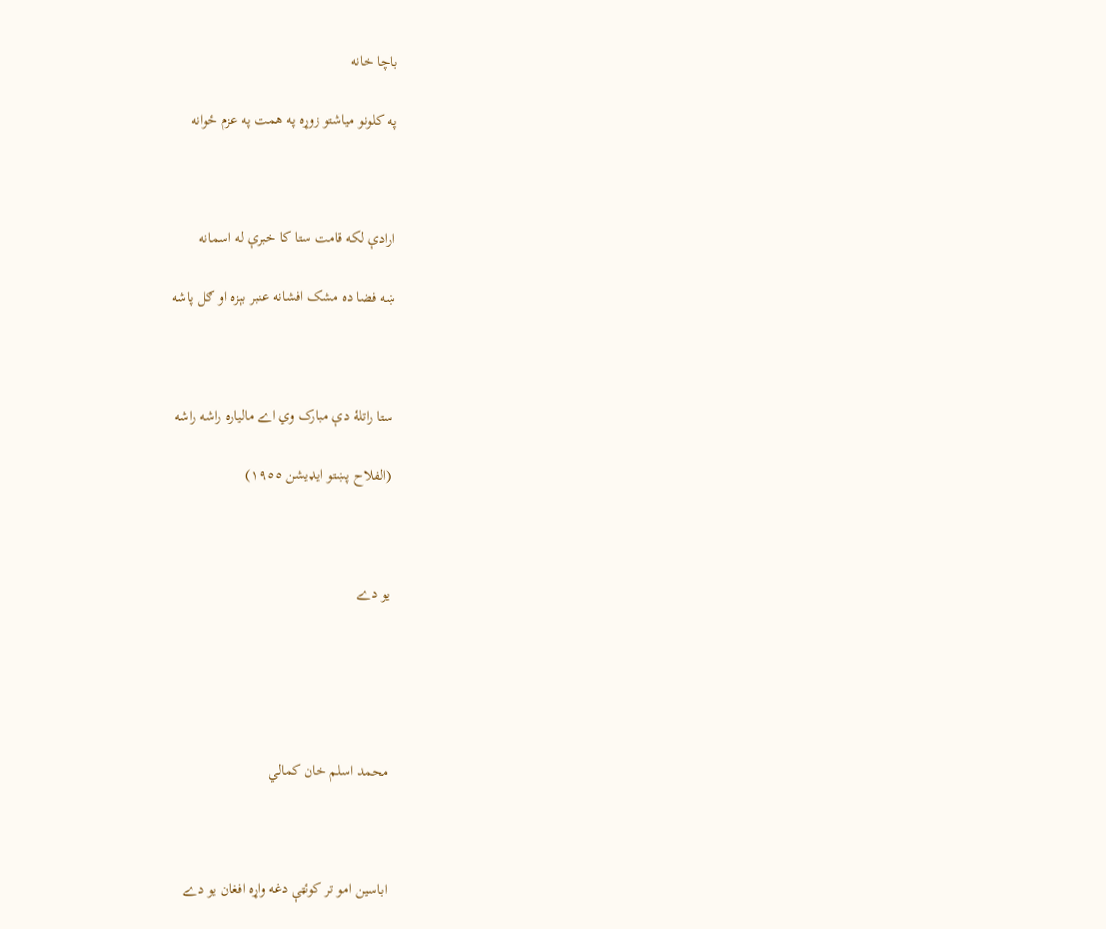باچا خانه

په کلونو مياشتو زوړه په همت په عزم ځوانه



ارادې لکه قامت ستا کا خبرې له اسمانه

ښه فضا ده مشک افشانه عنبر بېزه او ګل پاشه



ستا راتلۀ دې مبارک وي اے مالياره راشه راشه

(الفلاح پښتو ايډيشن ١٩٥٥)



يو دے





محمد اسلم خان کمالي



اباسين امو تر کوئټې دغه واړه افغان يو دے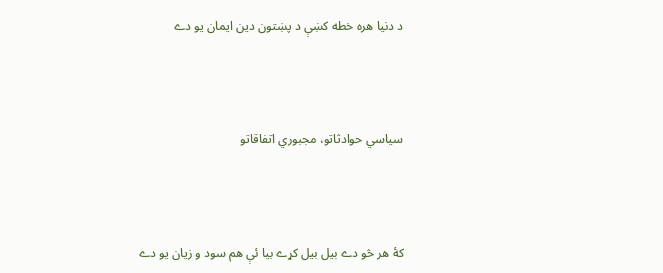د دنيا هره خطه کښې د پښتون دين ايمان يو دے



سياسي حوادثاتو، مجبوري اتفاقاتو



کۀ هر څو دے بيل بيل کړے بيا ئې هم سود و زيان يو دے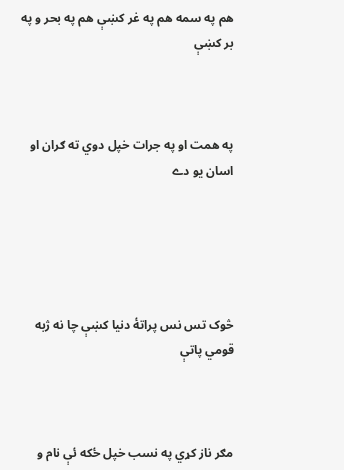هم په سمه هم په غر کښې هم په بحر و په بر کښې



په همت او په جرات خپل دوي ته ګران او اسان يو دے





څوک تس نس پراتۀ دنيا کښې چا نه ژبه قومي پاتې



مګر ناز کړي په نسب خپل ځکه ئې نام و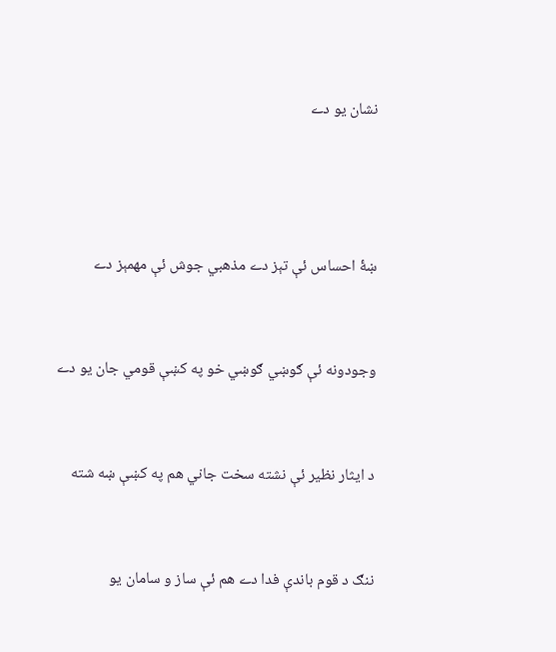نشان يو دے





ښۀ احساس ئې تېز دے مذهبي جوش ئې مهمېز دے



وجودونه ئې ګوښي ګوښي خو په کښې قومي جان يو دے



د ايثار نظير ئې نشته سخت جاني هم په کښې ښه شته



ننګ د قوم باندې فدا دے هم ئې ساز و سامان يو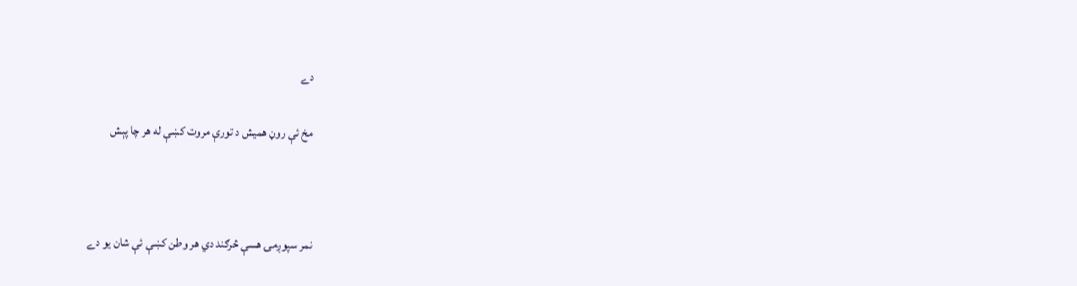دے

مخ ئې روڼ هميش د تورې مروت کښې له هر چا پېش



نمر سپوږمۍ هسې څرګند دي هر وطن کښې ئې شان يو دے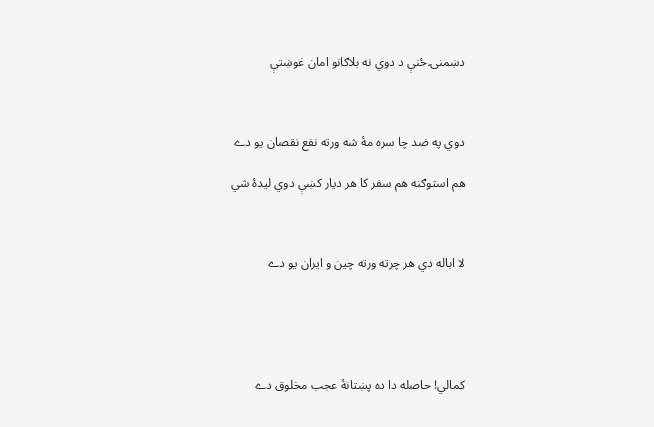دښمنۍ ځنې د دوي نه بلاګانو امان غوښتې



دوي په ضد چا سره مۀ شه ورته نفع نقصان يو دے

هم استوګنه هم سفر کا هر ديار کښې دوي ليدۀ شي



لا اباله دي هر چرته ورته چين و ايران يو دے





کمالي! حاصله دا ده پښتانۀ عجب مخلوق دے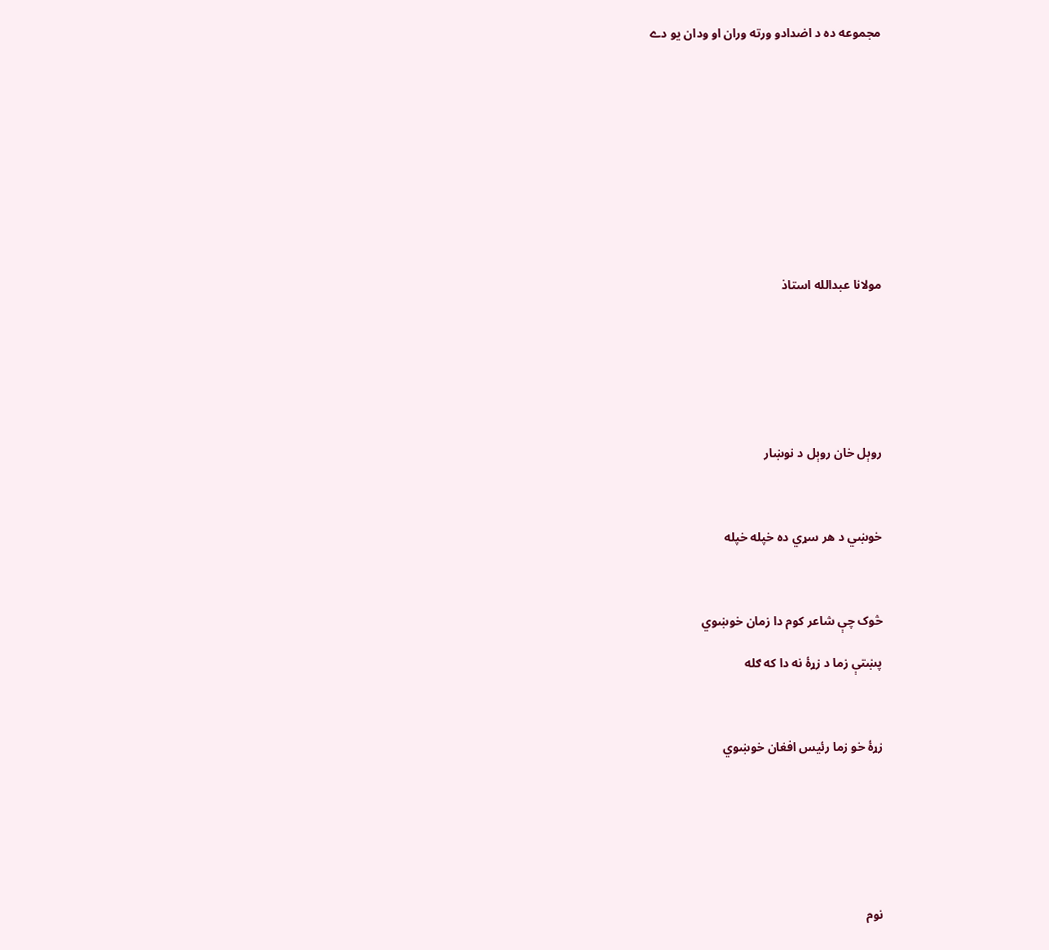مجموعه ده د اضدادو ورته وران او ودان يو دے











مولانا عبدالله استاذ







روېل خان روېل د نوښار



خوښي د هر سړي ده خپله خپله



څوک چې شاعر کوم دا زمان خوښوي

پښتې زما د زړۀ نه دا که ګله



زړۀ خو زما رئيس افغان خوښوي







نوم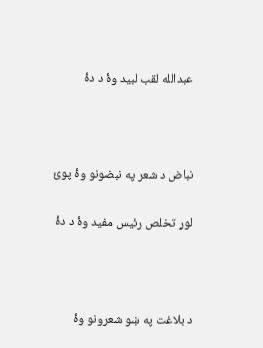عبدالله لقب لبيد وۀ د دۀ



نباض د شعر په نبضونو وۀ پوئ

لوړ تخلص رئيس مفيد وۀ د دۀ



د بلاغت په ښو شعرونو وۀ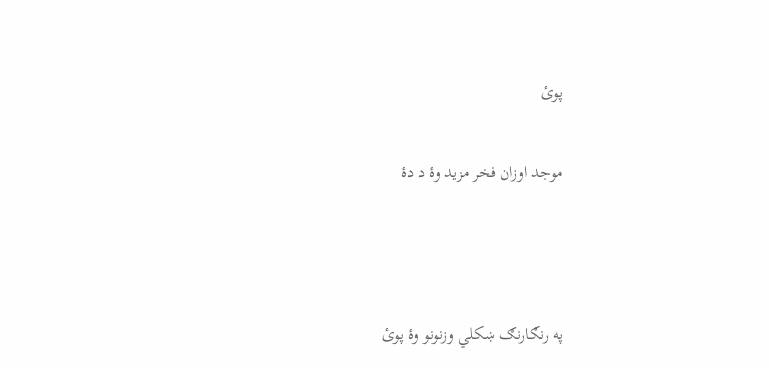پوئ

موجد اوزان فخر مزيد وۀ د دۀ



په رنګارنګ ښکلي وزنونو وۀ پوئ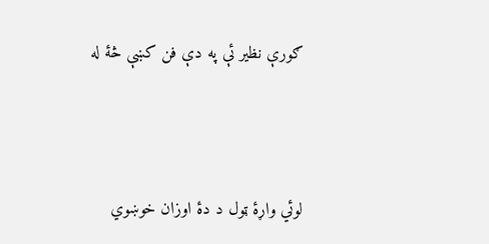ګورې نظير ئې په دې فن کښې څۀ له



لوئي واړۀ ټول د دۀ اوزان خوښوي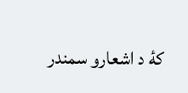کۀ د اشعارو سمندر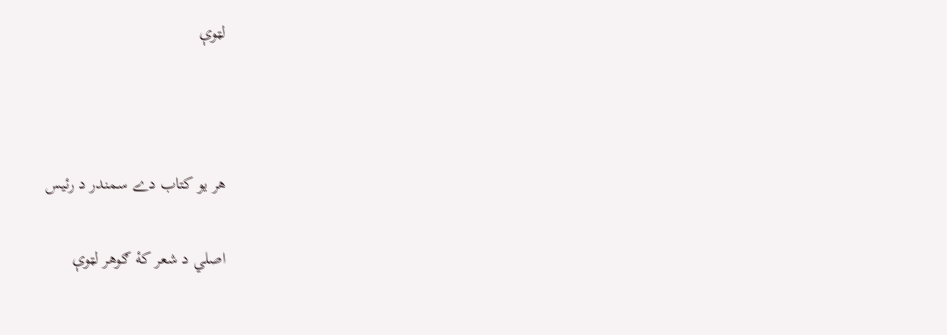لټوې



هر يو کتاب دے سمندر د رئيس

اصلي د شعر کۀ ګوهر لټوې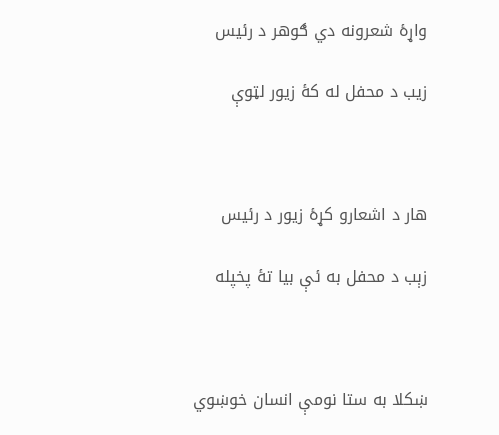واړۀ شعرونه دي ګوهر د رئيس

زيب د محفل له کۀ زيور لټوې



هار د اشعارو کړۀ زيور د رئيس

زېب د محفل به ئې بيا تۀ پخپله



ښکلا به ستا نومې انسان خوښوي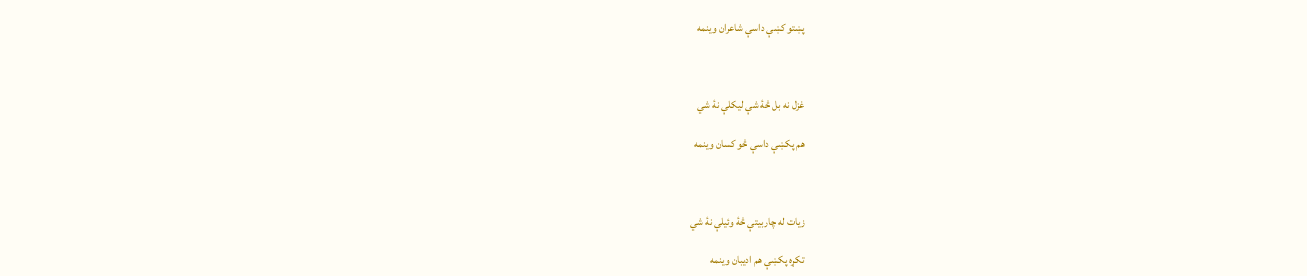پښتو کښې داسې شاعران وينمه



غزل نه بل څۀ شې ليکلې نۀ شي

هم پکښې داسې څو کسان وينمه



زيات له چاربيتې څۀ وئيلې نۀ شي

تکړه پکښې هم اديبان وينمه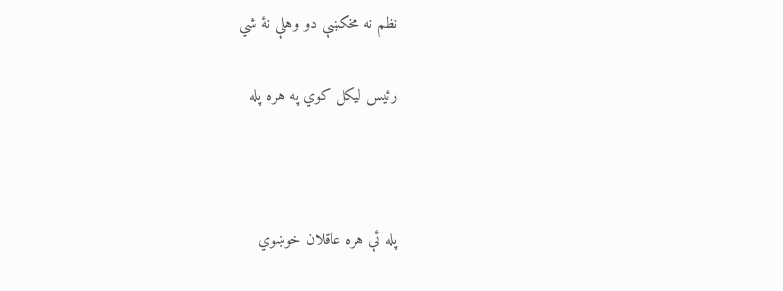نظم نه مخکښې دو وهلې نۀ شي

رئيس ليکل کوي په هره پله



پله ئې هره عاقلان خوښوي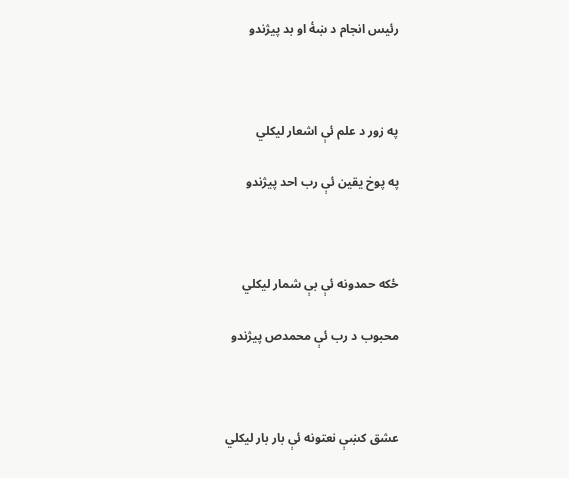رئيس انجام د ښۀ او بد پيژندو



په زور د علم ئې اشعار ليکلي

په پوخ يقين ئې رب احد پيژندو



ځکه حمدونه ئې بې شمار ليکلي

محبوب د رب ئې محمدص پيژندو



عشق کښې نعتونه ئې بار بار ليکلي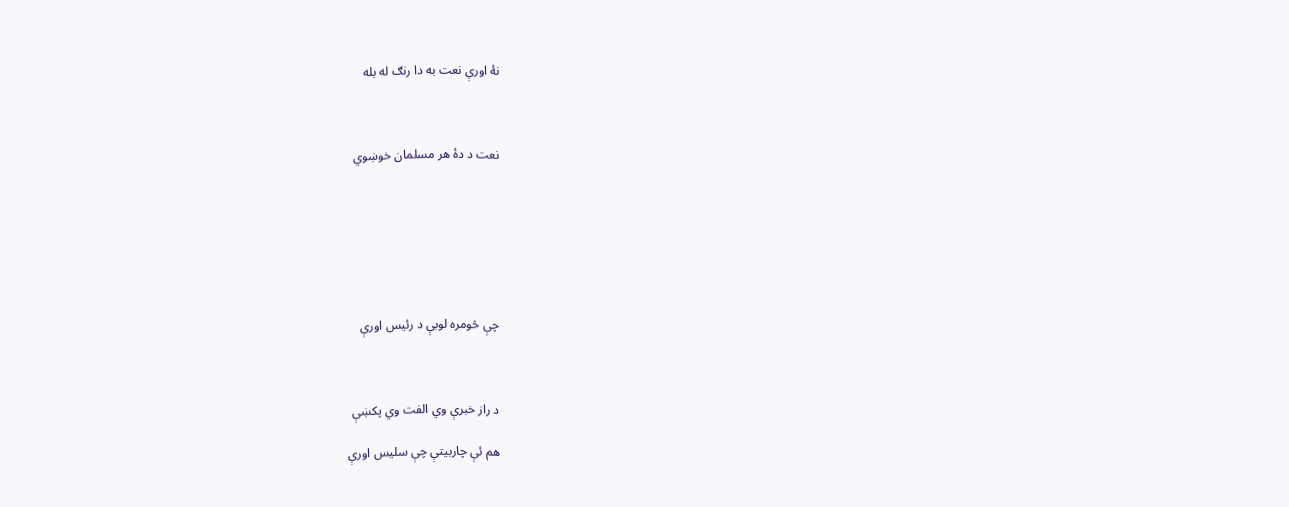نۀ اورې نعت به دا رنګ له بله



نعت د دۀ هر مسلمان خوښوي







چې څومره لوبې د رئيس اورې



د راز خبرې وي الفت وي پکښې

هم ئې چاربيتې چې سليس اورې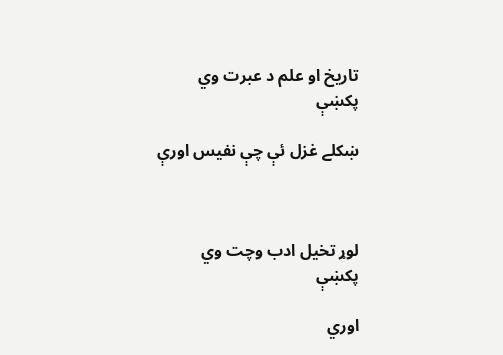تاريخ او علم د عبرت وي پکښې

ښکلے غزل ئې چې نفيس اورې



لوړ تخيل ادب وچت وي پکښې

اوري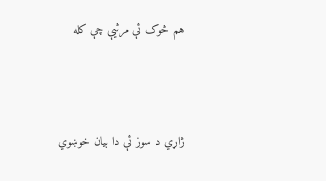هم څوک ئې مرثيې چې کله



ژاړي د سوز ئې دا بيان خوښوي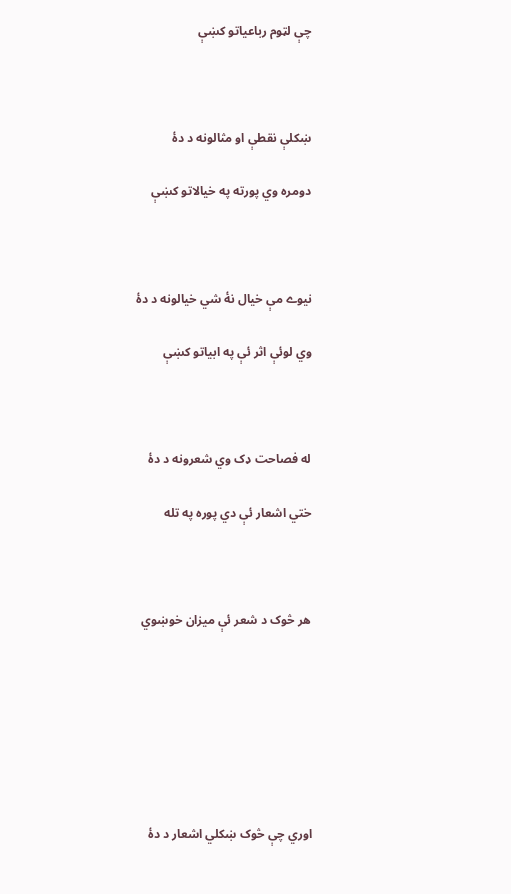چې لټوم رباعياتو کښې



ښکلې نقطې او مثالونه د دۀ

دومره وي پورته په خيالاتو کښې



نيوے مې خيال نۀ شي خيالونه د دۀ

وي لوئې اثر ئې په ابياتو کښې



له فصاحت ډک وي شعرونه د دۀ

ختي اشعار ئې دي پوره په تله



هر څوک د شعر ئې ميزان خوښوي







اوري چې څوک ښکلي اشعار د دۀ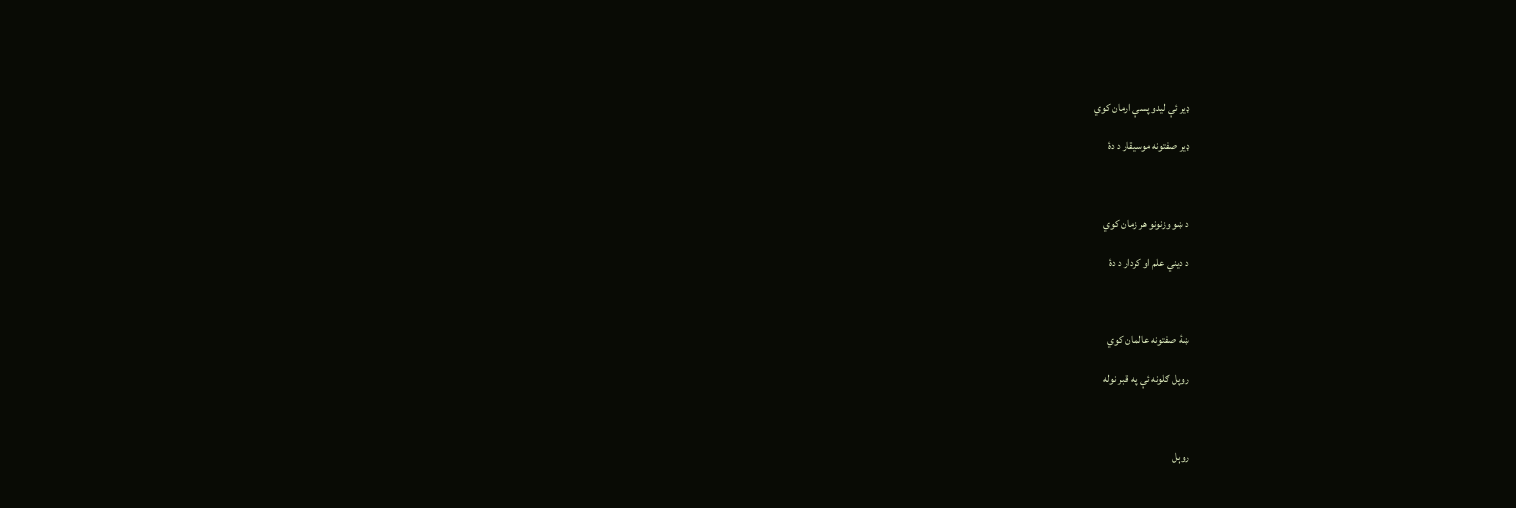ډير ئې ليدو پسې ارمان کوي

ډير صفتونه موسيقار د دۀ



د ښو وزنونو هر زمان کوي

د ديني علم او کردار د دۀ



ښۀ صفتونه عالمان کوي

روپل ګلونه ئې په قبر نوله



روېل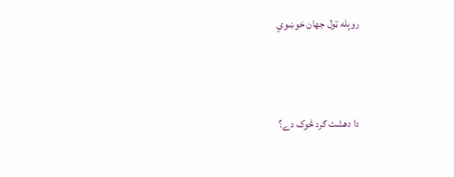روېله ټول جهان خوښوي



دا دهشت ګرد څوک دے؟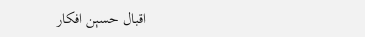اقبال حسېن افکار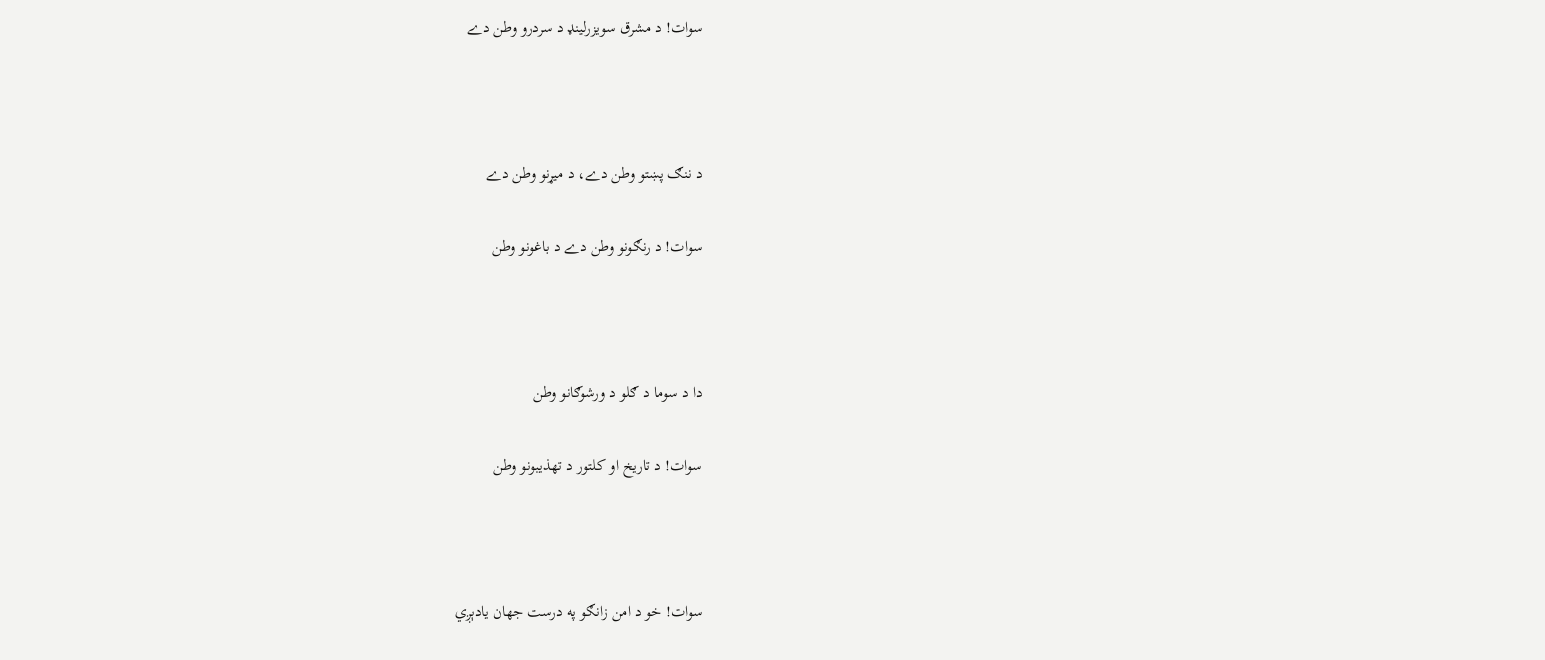سوات! د مشرق سويزرلينډ د سردرو وطن دے



د ننګ پښتو وطن دے، د ميړنو وطن دے

سوات! د رنګونو وطن دے د باغونو وطن



دا د سوما د ګلو د ورشوګانو وطن

سوات! د تاريخ او کلتور د تهذيبونو وطن



سوات! خو د امن زانګو په درست جهان يادېږي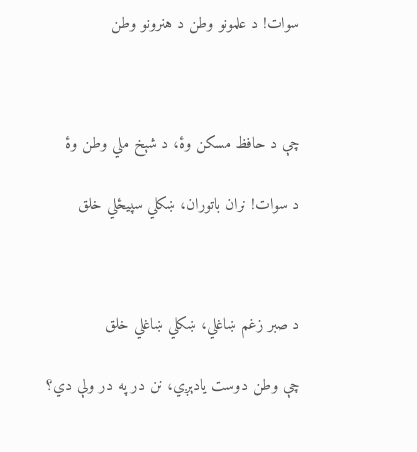سوات! د علمونو وطن د هنرونو وطن



چې د حافظ مسکن وۀ، د شېخ ملي وطن وۀ

د سوات! نران باتوران، ښکلي سپيځلي خلق



د صبر زغم ښاغلي، ښکلي ښاغلي خلق

چې وطن دوست يادېږي، نن در په در ولې دي؟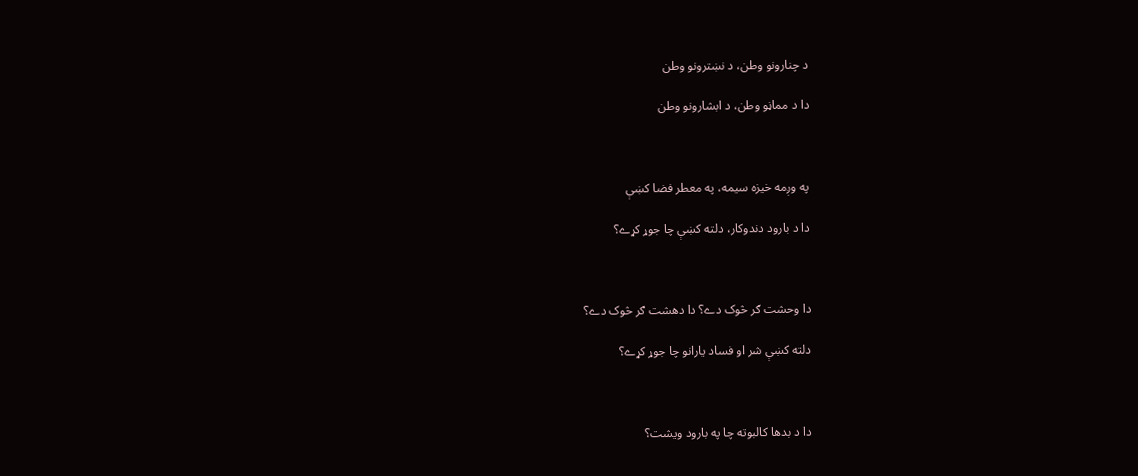د چنارونو وطن، د نښترونو وطن

دا د مماڼو وطن، د ابشارونو وطن



په وږمه خيزه سيمه، په معطر فضا کښې

دا د بارود دندوکار، دلته کښې چا جوړ کړے؟



دا وحشت ګر څوک دے؟ دا دهشت ګر څوک دے؟

دلته کښې شر او فساد يارانو چا جوړ کړے؟



دا د بدها کالبوته چا په بارود ويشت؟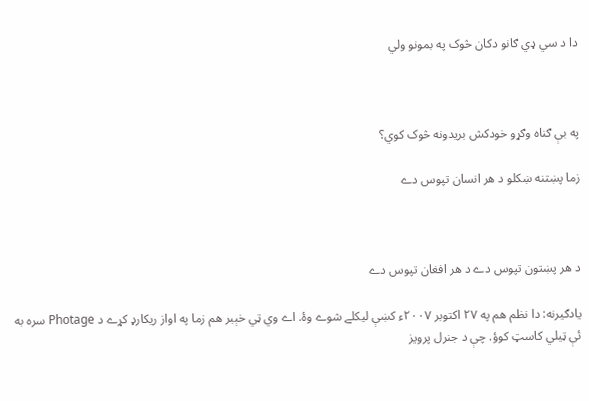دا د سي ډي ګانو دکان څوک په بمونو ولي



په بې ګناه وګړو خودکش بريدونه څوک کوي؟

زما پښتنه ښکلو د هر انسان تپوس دے



د هر پښتون تپوس دے د هر افغان تپوس دے

يادګيرنه: دا نظم هم په ٢٧ اکتوبر ٢٠٠٧ء کښې ليکلے شوے وۀ. اے وي ټي خېبر هم زما په اواز ريکارډ کړے د Photage سره به ئې ټيلي کاسټ کوؤ. چې د جنرل پرويز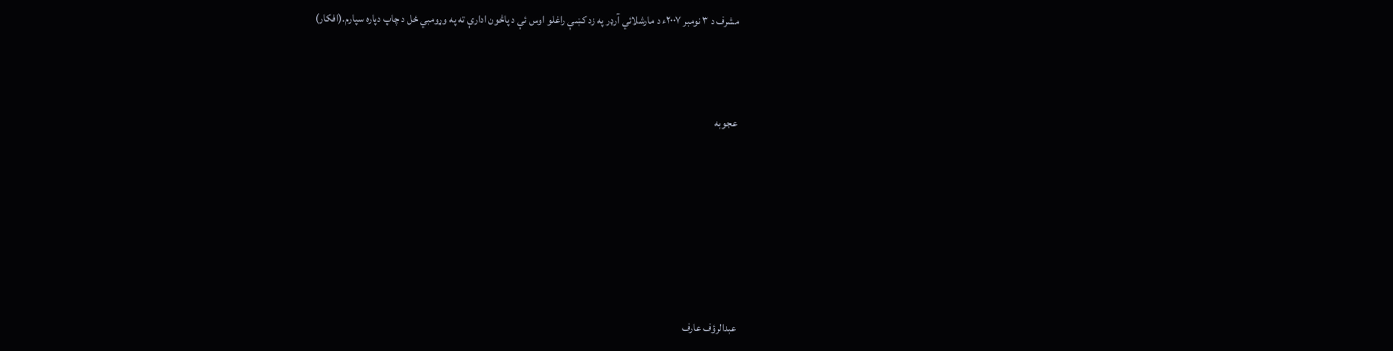مشرف د ٣ نومبر ٢٠٠٧ء د مارشلائي آرډر په زد کښې راغلو اوس ئې د پاڅون ادارې ته په وړومبي ځل د چاپ دپاره سپارم.(افکار)



عجوبه







عبدالرؤف عارف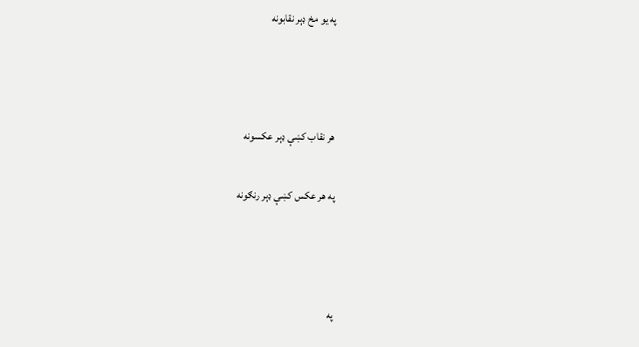په يو مخ ډېر نقابونه



هر نقاب کښې ډېر عکسونه

په هر عکس کښې ډېر رنګونه



په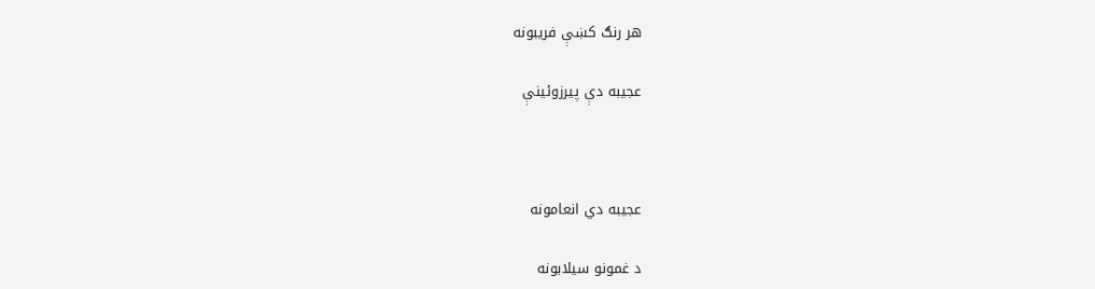هر رنګ کښې فريبونه

عجيبه دې پيرزوئينې



عجيبه دي انعامونه

د غمونو سيلابونه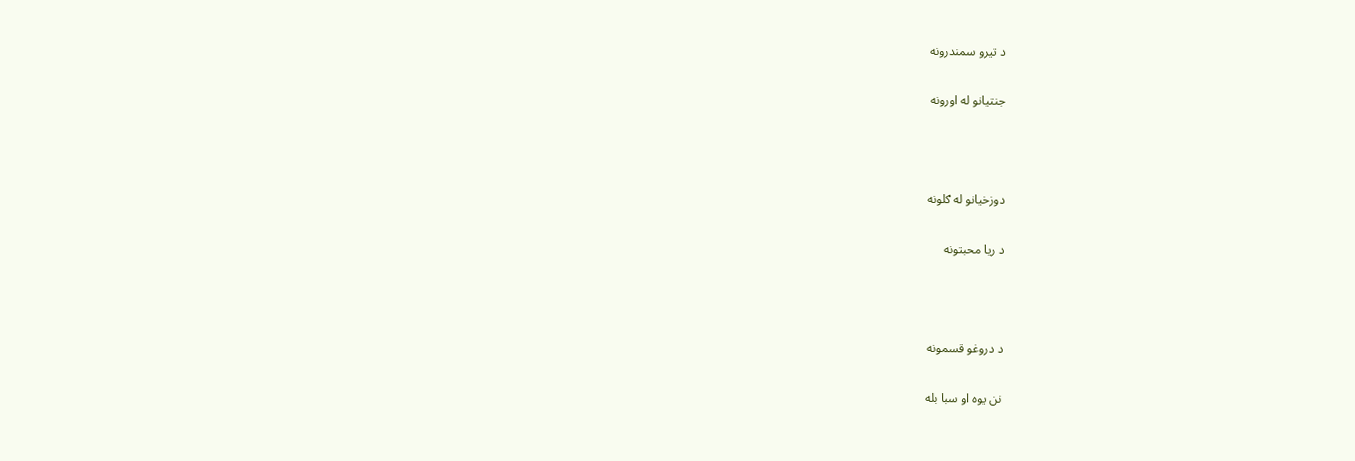د تيرو سمندرونه

جنتيانو له اورونه



دوزخيانو له ګلونه

د ريا محبتونه



د دروغو قسمونه

نن يوه او سبا بله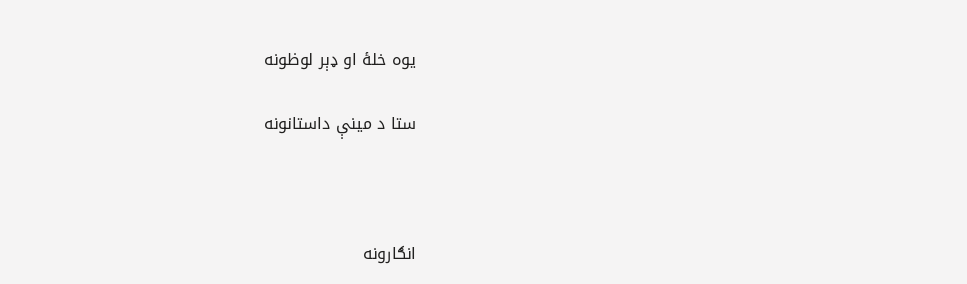يوه خلۀ او ډېر لوظونه

ستا د مينې داستانونه



انګارونه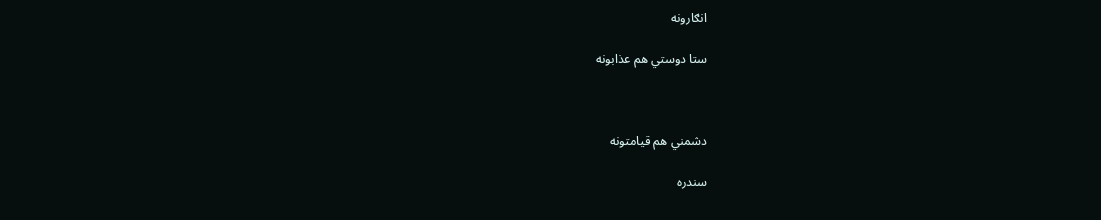انګارونه

ستا دوستي هم عذابونه



دشمني هم قيامتونه

سندره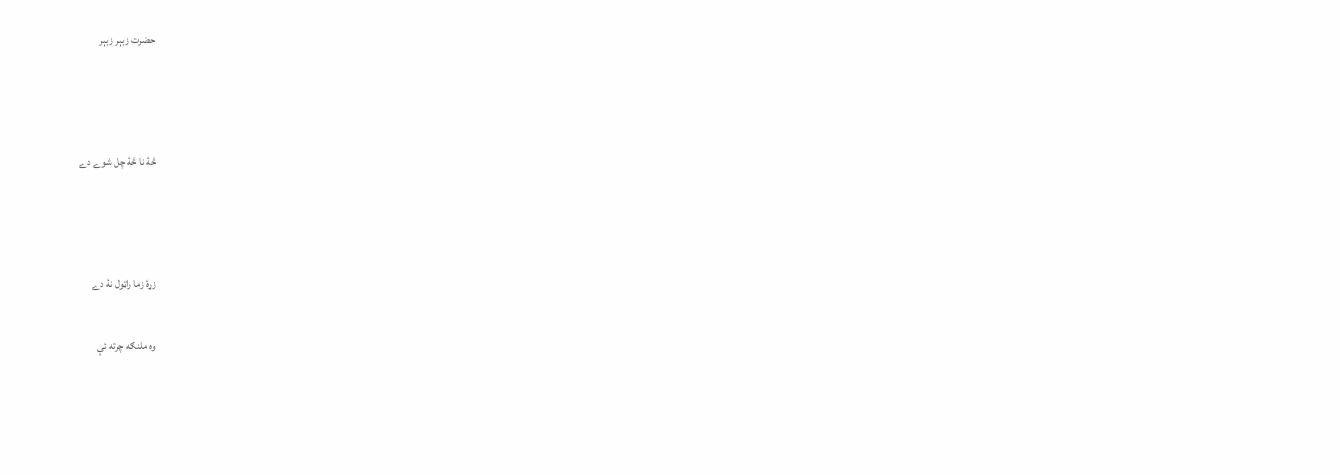حضرت زبېر زبېر



څۀ نا څۀ چل شوے دے



زړۀ زما راټول نۀ دے

وه ملنګه چرته ئې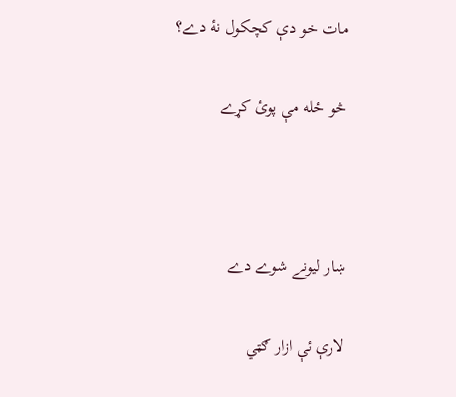مات خو دې کچکول نۀ دے؟

څو ځله مې پوئ کړے



ښار ليونے شوے دے

لارې ئې ازار ګټي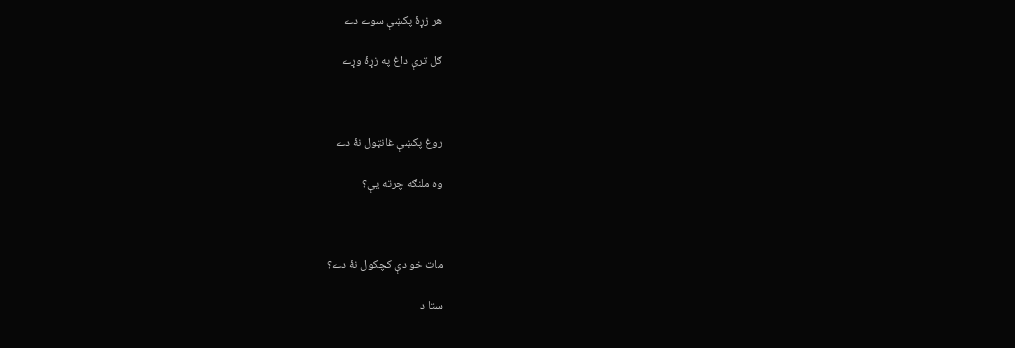هر زړۀ پکښې سوے دے

ګل ترې داغ په زړۀ وړے



روغ پکښې غانټول نۀ دے

وه ملنګه چرته يې؟



مات خو دې کچکول نۀ دے؟

ستا د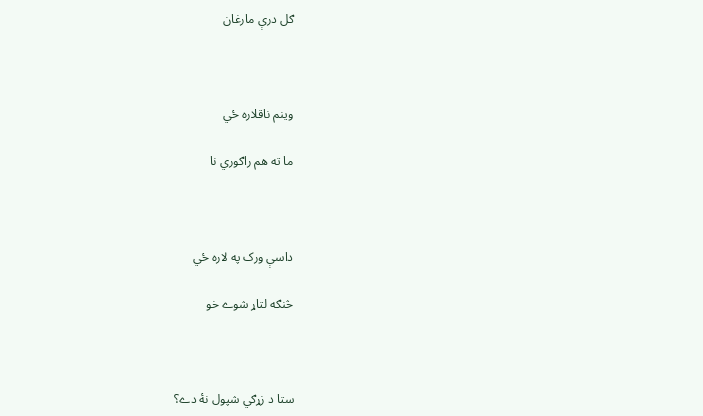ګل درې مارغان



وينم ناقلاره ځي

ما ته هم راګوري نا



داسې ورک په لاره ځي

څنګه لتاړ شوے خو



ستا د زړګي شپول نۀ دے؟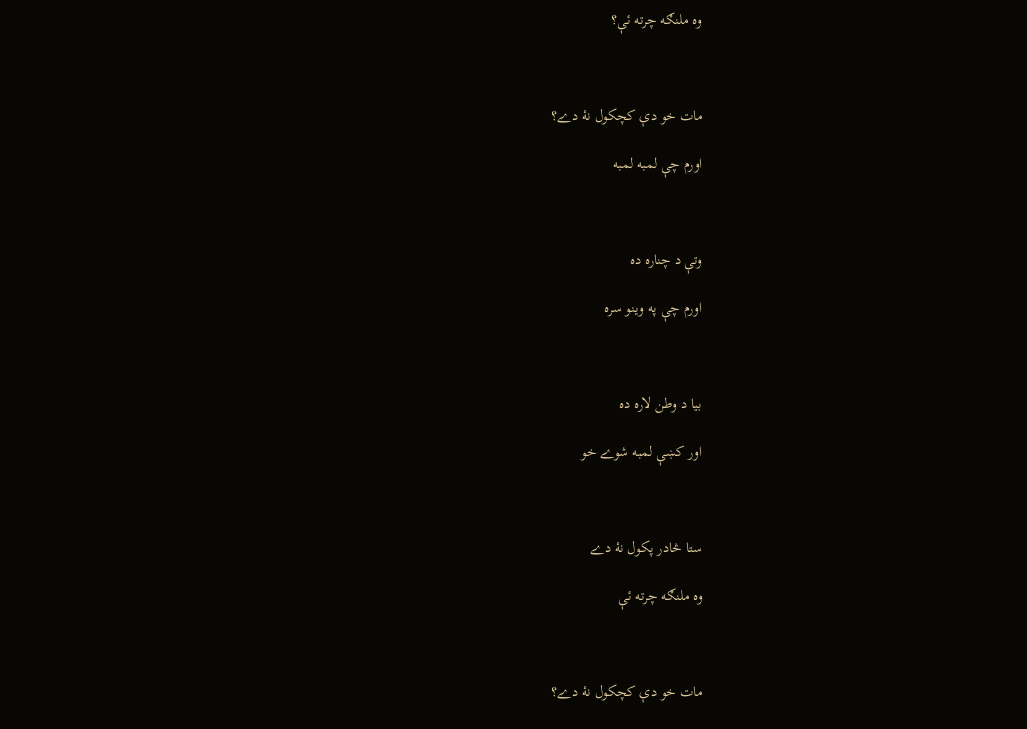وه ملنګه چرته ئې؟



مات خو دې کچکول نۀ دے؟

اورم چې لمبه لمبه



وتې د چناره ده

اورم چې په وينو سره



بيا د وطن لاره ده

اور کښې لمبه شوے خو



ستا څادر پکول نۀ دے

وه ملنګه چرته ئې



مات خو دې کچکول نۀ دے؟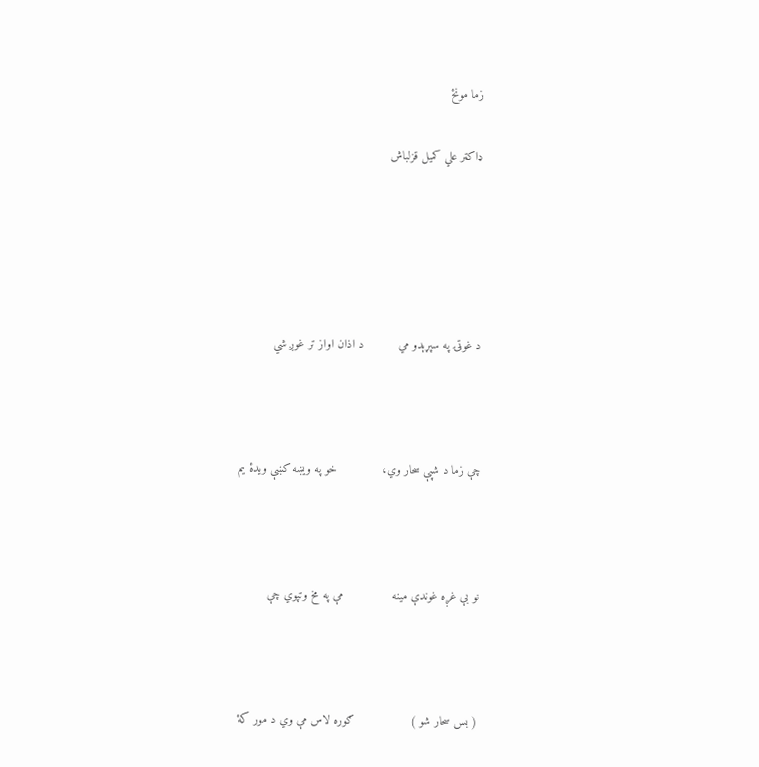زما مونځ

ډاکټر علي کميل قزلباش





د غوټۍ په سپړېدو مي          د اذان اواز تر غوږ شي



چې زما د شپې سحار وي،             خو په ويښه کښې ويدۀ يم



نو بې غږه غوندې مينه              مې په مخ وتپوي چې



( بس سحار شو )                ګوره لاس مې وي د مور کۀ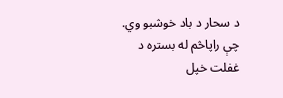د سحار د باد خوشبو وي.            چې راپاڅم له بستره د غفلت خپل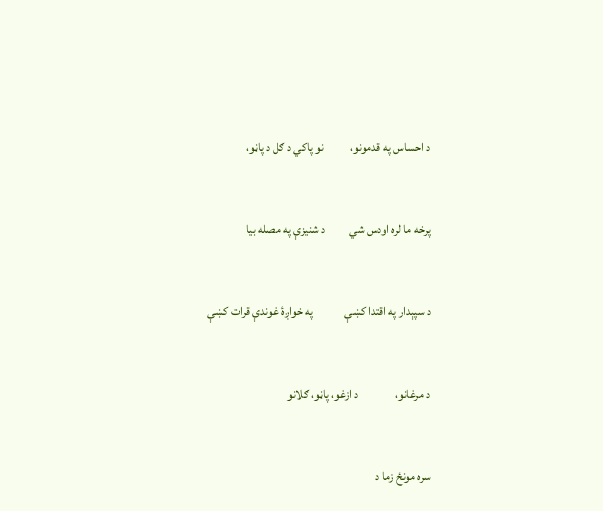د احساس په قدمونو،           نو پاکي د ګل د پاڼو،



پرخه ما لره اودس شي          د شنيزې په مصله بيا



د سپېدار په اقتدا کښې             په خواږۀ غوندې قرات کښې



د مرغانو،               د ازغو، پاڼو، ګلانو



سره مونځ زما د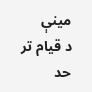مينې          د قيام تر حد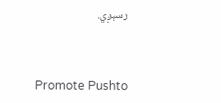رسېږي.



Promote Pushto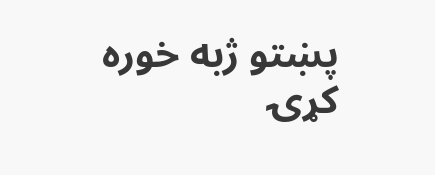پښتو ژبه خوره کړۍ